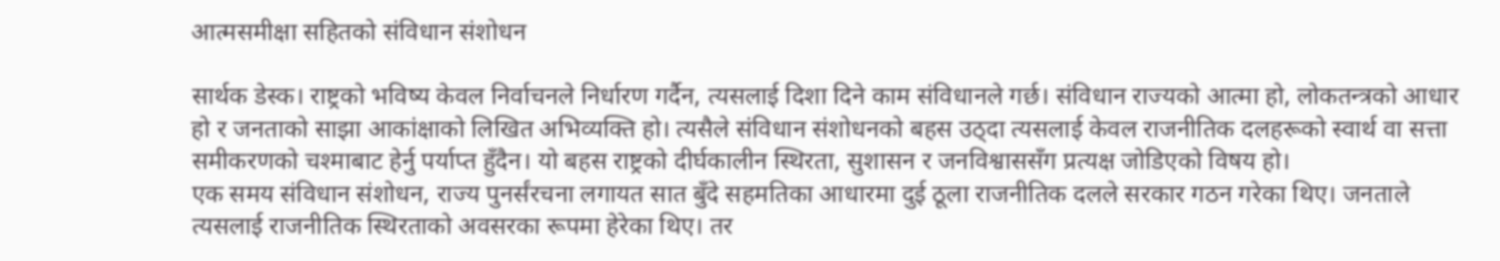आत्मसमीक्षा सहितको संविधान संशोधन

सार्थक डेस्क। राष्ट्रको भविष्य केवल निर्वाचनले निर्धारण गर्दैन, त्यसलाई दिशा दिने काम संविधानले गर्छ। संविधान राज्यको आत्मा हो, लोकतन्त्रको आधार हो र जनताको साझा आकांक्षाको लिखित अभिव्यक्ति हो। त्यसैले संविधान संशोधनको बहस उठ्दा त्यसलाई केवल राजनीतिक दलहरूको स्वार्थ वा सत्ता समीकरणको चश्माबाट हेर्नु पर्याप्त हुँदैन। यो बहस राष्ट्रको दीर्घकालीन स्थिरता, सुशासन र जनविश्वाससँग प्रत्यक्ष जोडिएको विषय हो।
एक समय संविधान संशोधन, राज्य पुनर्संरचना लगायत सात बुँदे सहमतिका आधारमा दुई ठूला राजनीतिक दलले सरकार गठन गरेका थिए। जनताले त्यसलाई राजनीतिक स्थिरताको अवसरका रूपमा हेरेका थिए। तर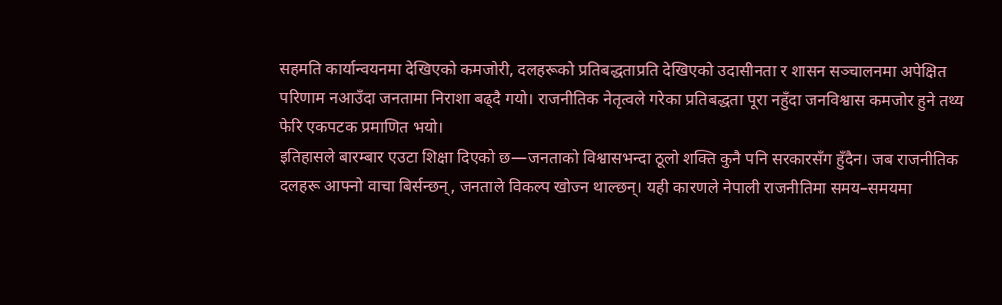सहमति कार्यान्वयनमा देखिएको कमजोरी, दलहरूको प्रतिबद्धताप्रति देखिएको उदासीनता र शासन सञ्चालनमा अपेक्षित परिणाम नआउँदा जनतामा निराशा बढ्दै गयो। राजनीतिक नेतृत्वले गरेका प्रतिबद्धता पूरा नहुँदा जनविश्वास कमजोर हुने तथ्य फेरि एकपटक प्रमाणित भयो।
इतिहासले बारम्बार एउटा शिक्षा दिएको छ—जनताको विश्वासभन्दा ठूलो शक्ति कुनै पनि सरकारसँग हुँदैन। जब राजनीतिक दलहरू आफ्नो वाचा बिर्सन्छन्, जनताले विकल्प खोज्न थाल्छन्। यही कारणले नेपाली राजनीतिमा समय–समयमा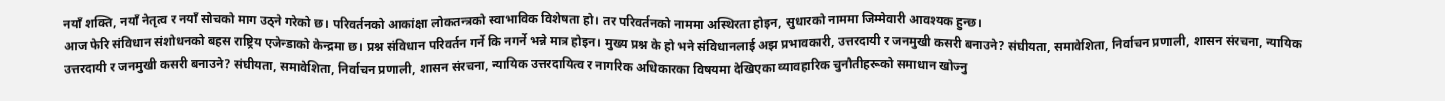नयाँ शक्ति, नयाँ नेतृत्व र नयाँ सोचको माग उठ्ने गरेको छ। परिवर्तनको आकांक्षा लोकतन्त्रको स्वाभाविक विशेषता हो। तर परिवर्तनको नाममा अस्थिरता होइन, सुधारको नाममा जिम्मेवारी आवश्यक हुन्छ।
आज फेरि संविधान संशोधनको बहस राष्ट्रिय एजेन्डाको केन्द्रमा छ। प्रश्न संविधान परिवर्तन गर्ने कि नगर्ने भन्ने मात्र होइन। मुख्य प्रश्न के हो भने संविधानलाई अझ प्रभावकारी, उत्तरदायी र जनमुखी कसरी बनाउने? संघीयता, समावेशिता, निर्वाचन प्रणाली, शासन संरचना, न्यायिक उत्तरदायी र जनमुखी कसरी बनाउने? संघीयता, समावेशिता, निर्वाचन प्रणाली, शासन संरचना, न्यायिक उत्तरदायित्व र नागरिक अधिकारका विषयमा देखिएका व्यावहारिक चुनौतीहरूको समाधान खोज्नु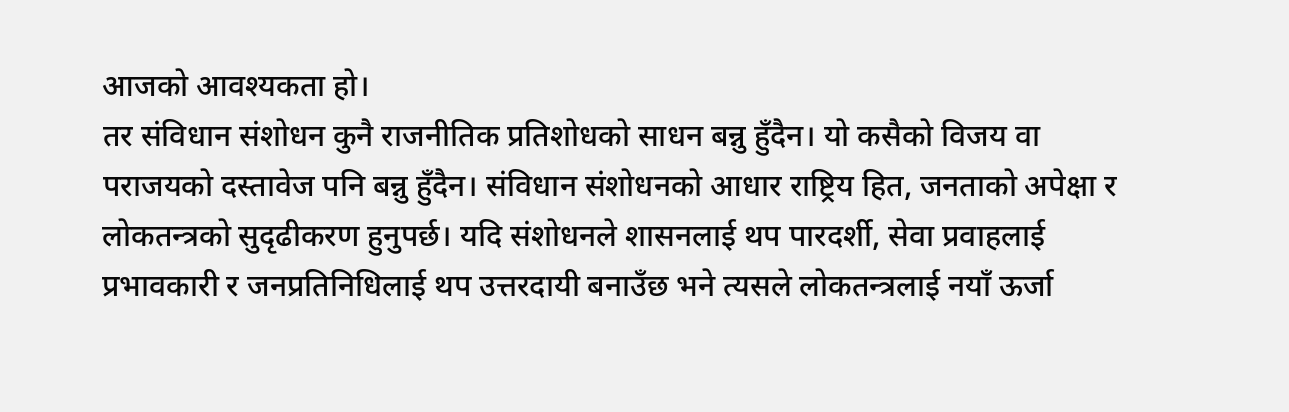आजको आवश्यकता हो।
तर संविधान संशोधन कुनै राजनीतिक प्रतिशोधको साधन बन्नु हुँदैन। यो कसैको विजय वा पराजयको दस्तावेज पनि बन्नु हुँदैन। संविधान संशोधनको आधार राष्ट्रिय हित, जनताको अपेक्षा र लोकतन्त्रको सुदृढीकरण हुनुपर्छ। यदि संशोधनले शासनलाई थप पारदर्शी, सेवा प्रवाहलाई प्रभावकारी र जनप्रतिनिधिलाई थप उत्तरदायी बनाउँछ भने त्यसले लोकतन्त्रलाई नयाँ ऊर्जा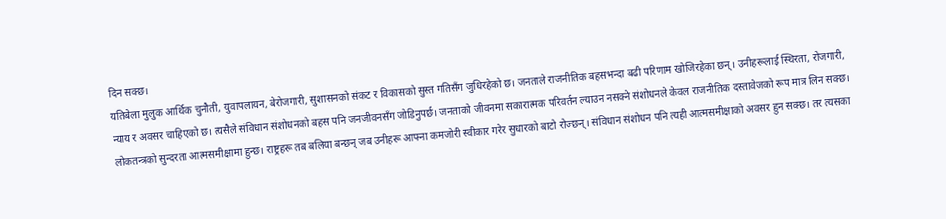दिन सक्छ।
यतिबेला मुलुक आर्थिक चुनौती, युवापलायन, बेरोजगारी, सुशासनको संकट र विकासको सुस्त गतिसँग जुधिरहेको छ। जनताले राजनीतिक बहसभन्दा बढी परिणाम खोजिरहेका छन्। उनीहरूलाई स्थिरता, रोजगारी, न्याय र अवसर चाहिएको छ। त्यसैले संविधान संशोधनको बहस पनि जनजीवनसँग जोडिनुपर्छ। जनताको जीवनमा सकारात्मक परिवर्तन ल्याउन नसक्ने संशोधनले केवल राजनीतिक दस्तावेजको रूप मात्र लिन सक्छ।
लोकतन्त्रको सुन्दरता आत्मसमीक्षामा हुन्छ। राष्ट्रहरू तब बलिया बन्छन् जब उनीहरू आफ्ना कमजोरी स्वीकार गरेर सुधारको बाटो रोज्छन्। संविधान संशोधन पनि त्यही आत्मसमीक्षाको अवसर हुन सक्छ। तर त्यसका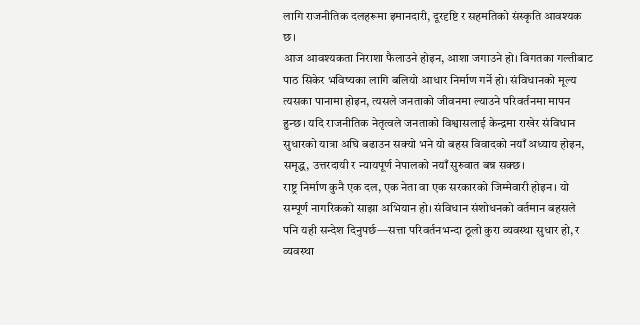लागि राजनीतिक दलहरूमा इमानदारी, दूरदृष्टि र सहमतिको संस्कृति आवश्यक छ।
आज आवश्यकता निराशा फैलाउने होइन, आशा जगाउने हो। विगतका गल्तीबाट पाठ सिकेर भविष्यका लागि बलियो आधार निर्माण गर्ने हो। संविधानको मूल्य त्यसका पानामा होइन, त्यसले जनताको जीवनमा ल्याउने परिवर्तनमा मापन हुन्छ। यदि राजनीतिक नेतृत्वले जनताको विश्वासलाई केन्द्रमा राखेर संविधान सुधारको यात्रा अघि बढाउन सक्यो भने यो बहस विवादको नयाँ अध्याय होइन, समृद्ध, उत्तरदायी र न्यायपूर्ण नेपालको नयाँ सुरुवात बन्न सक्छ।
राष्ट्र निर्माण कुनै एक दल, एक नेता वा एक सरकारको जिम्मेवारी होइन। यो सम्पूर्ण नागरिकको साझा अभियान हो। संविधान संशोधनको वर्तमान बहसले पनि यही सन्देश दिनुपर्छ—सत्ता परिवर्तनभन्दा ठूलो कुरा व्यवस्था सुधार हो, र व्यवस्था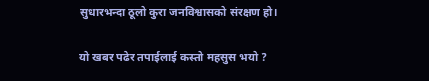सुधारभन्दा ठूलो कुरा जनविश्वासको संरक्षण हो।

यो खबर पढेर तपाईलाई कस्तो महसुस भयो ?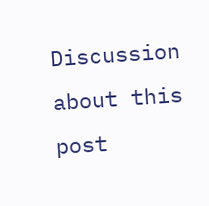Discussion about this post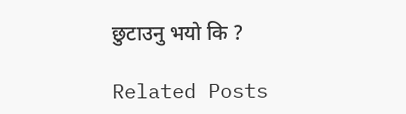छुटाउनु भयो कि ?

Related Posts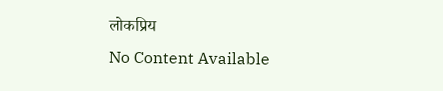लोकप्रिय
No Content Available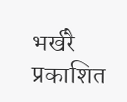भर्खरै प्रकाशित